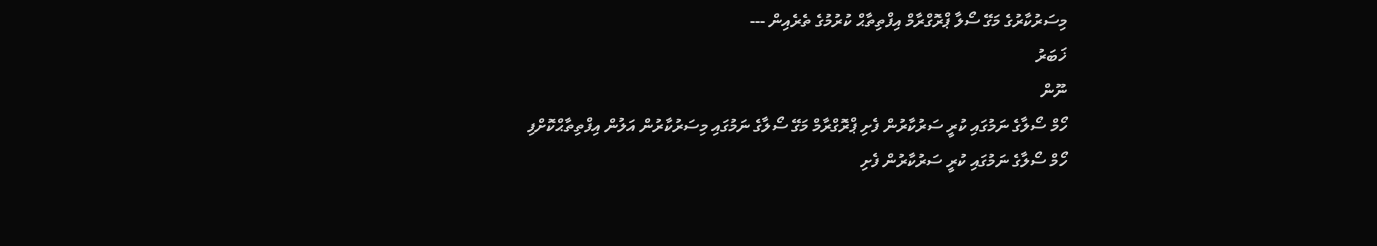މިސަރުކާރުގެ މަގޭ ސޯލާ ޕްރޮގްރާމް އިފްތިތާޙް ކުރުމުގެ ތެރެއިން ---
ޚަބަރު
ނޫން
ހޯމް ސޯލާގެ ނަމުގައި ކުރީ ސަރުކާރުން ފެށި ޕްރޮގްރާމް މަގޭ ސޯލާގެ ނަމުގައި މިސަރުކާރުން އަލުން އިފްތިތާޙްކޮށްފި
ހޯމް ސޯލާގެ ނަމުގައި ކުރީ ސަރުކާރުން ފެށި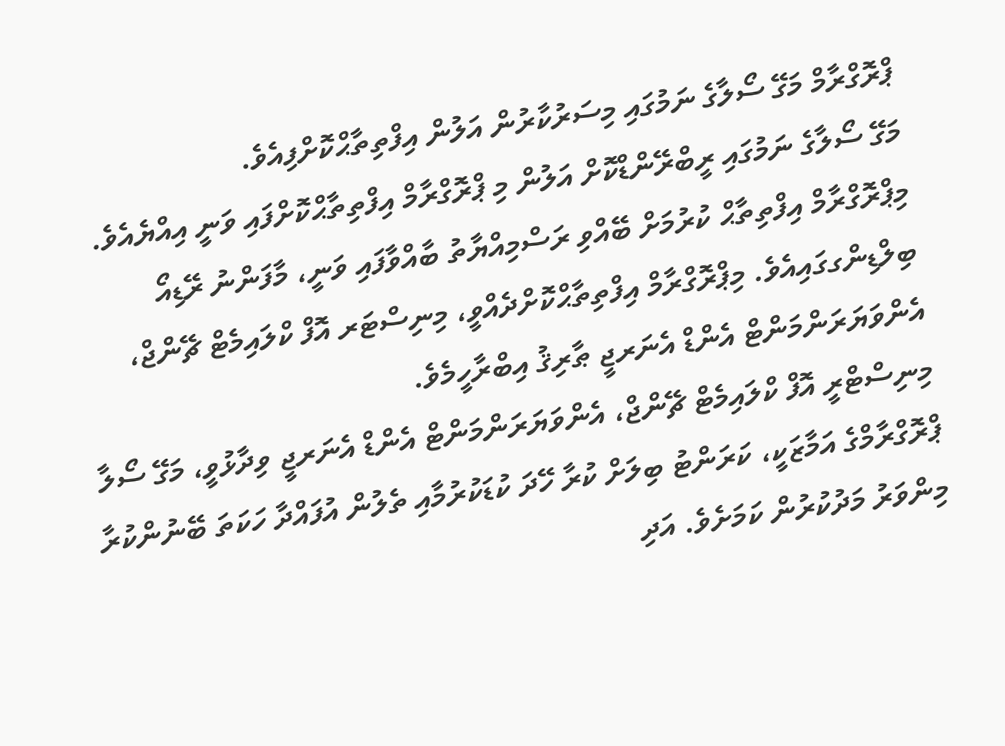ޕްރޮގްރާމް މަގޭ ސޯލާގެ ނަމުގައި މިސަރުކާރުން އަލުން އިފްތިތާޙްކޮށްފިއެވެ.
މަގޭ ސޯލާގެ ނަމުގައި ރީބްރޭންޑްކޮށް އަލުން މި ޕްރޮގްރާމް އިފްތިތާޙްކޮށްފައި ވަނީ އިއްޔެއެވެ. މިޕްރޮގްރާމް އިފްތިތާޙް ކުރުމަށް ބޭއްވި ރަސްމިއްޔާތު ބާއްވާފައި ވަނީ، މާފަންނު ރޭޑިއޯ ބިލްޑިންގގައިއެވެ. މިޕްރޮގްރާމް އިފްތިތާޙްކޮށްދެއްވީ، މިނިސްޓަރ އޮފް ކްލައިމެޓް ޗޭންޖް، އެންވަޔަރަންމަންޓް އެންޑް އެނަރޖީ ޠާރިޤު އިބްރާހީމެވެ.
މިނިސްޓްރީ އޮފް ކްލައިމެޓް ޗޭންޖް، އެންވަޔަރަންމަންޓް އެންޑް އެނަރޖީ ވިދާޅުވީ، މަގޭ ސޯލާ ޕްރޮގްރާމްގެ އަމާޒަކީ، ކަރަންޓު ބިލަށް ކުރާ ހޭދަ ކުޑަކުރުމާއި ތެލުން އުފައްދާ ހަކަތަ ބޭނުންކުރާ މިންވަރު މަދުކުރުން ކަމަށެވެ. އަދި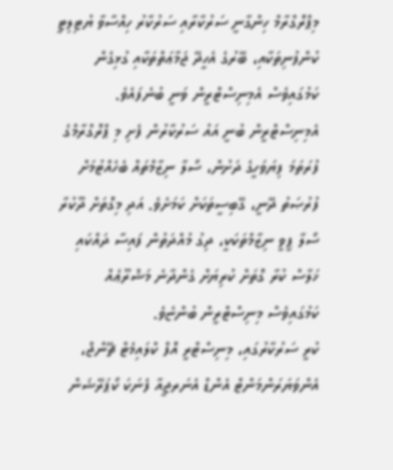މިޕްރޮގްރާމް ހިންގާނީ ސަރުކާރާއި ސަރުކާރު ހިއްސާވާ ޔުޓިލިޓީ ކުންފުނިތަކާއި، ބޭރުގެ އެހީދޭ ޖަމާޢަތްތަކާއި ގުޅިގެން ކަމުގައިވެސް އެމިނިސްޓްރީން ވަނީ ބުނެފައެވެ.
އެމިނިސްޓްރީން ބުނީ އައު ސަރުކާރުން ފެށި މި ޕްރޮގްރާމްގެ ފުރަތަމަ ފިޔަވަހީގެ ދަށުން، ސޯލާ ނިޒާމްތައް ބެހެއްޓުމަށް ފުރުޞަތު ދޭނީ، ގޭބިސީތަކަށް ކަމަށެވެ. އަދި މިގޮތަށް ދޫކުރާ ސޯލާ ޕީވީ ނިޒާމްތަކަކީ، ދިގު މުއްދަތުން ފައިސާ ދައްކައި ޚަލާސް ކުރާ ގޮތަށް ކުރިޔަށް ގެންދާނެ މަޝްރޫޢެއް ކަމުގައިވެސް މިނިސްޓްރީން ބުންޏެވެ.
ކުރީ ސަރުކާރުގައި، މިނިސްޓްރީ އޮފް ކްލައިމެޓް ޗޭންޖް، އެންވަޔަރަންމަންޓް އެންޑް އެނަރޖީއާ ފެނަކަ ކޯޕަރޭޝަން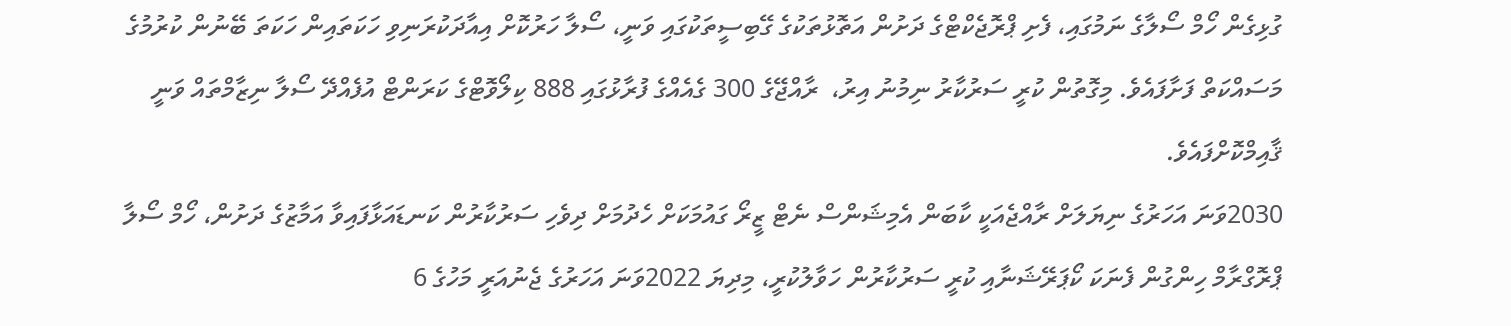ގުޅިގެން ހޯމް ސޯލާގެ ނަމުގައި، ފެށި ޕްރޮޖެކްޓްގެ ދަށުން އަތޮޅުތަކުގެ ގޭބިސީތަކުގައި ވަނީ، ސޯލާ ހަރުކޮށް އިއާދަކުރަނިވި ހަކަތައިން ހަކަތަ ބޭނުން ކުރުމުގެ މަސައްކަތް ފަށާފައެވެ. މިގޮތުން ކުރީ ސަރުކާރު ނިމުނު އިރު،  ރާއްޖޭގެ 300 ގެއެއްގެ ފުރާޅުގައި 888 ކިލޯވޮޓްގެ ކަރަންޓް އުފެއްދޭ ސޯލާ ނިޒާމްތައް ވަނީ ޤާއިމްކޮށްފައެވެ.
2030ވަނަ އަހަރުގެ ނިޔަލަށް ރާއްޖެއަކީ ކާބަން އެމިޝަންސް ނެޓް ޒީރޯ ގައުމަކަށް ހެދުމަށް ދިވެހި ސަރުކާރުން ކަނޑައަޅާފައިވާ އަމާޒުގެ ދަށުން، ހޯމް ސޯލާ ޕްރޮގްރާމް ހިންގުން ފެނަކަ ކޯޕަރޭޝަނާއި ކުރީ ސަރުކާރުން ހަވާލުކުރީ، މިދިޔަ 2022ވަނަ އަހަރުގެ ޖެނުއަރީ މަހުގެ 6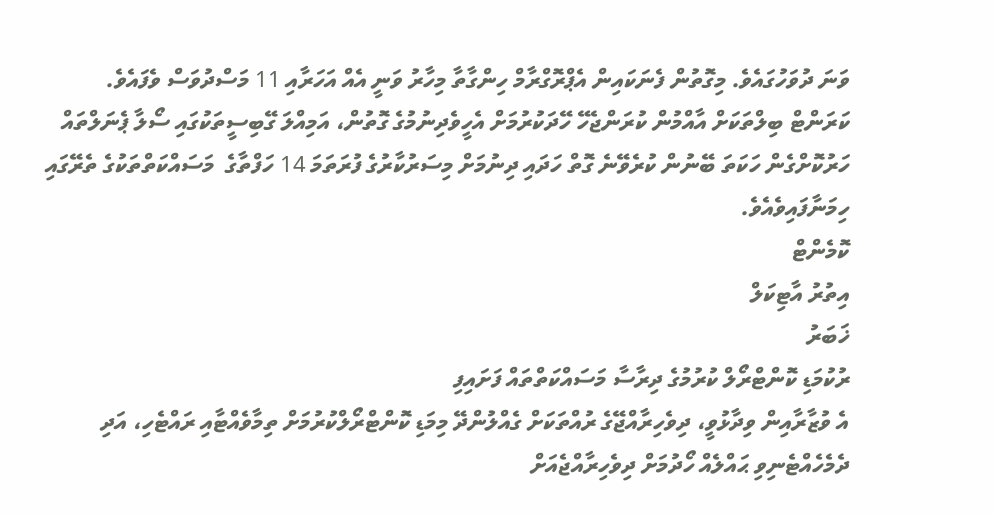ވަނަ ދުވަހުގައެވެ. މިގޮތުން ފެނަކައިން އެޕްރޮގްރާމް ހިންގާތާ މިހާރު ވަނީ އެއް އަހަރާއި 11 މަސްދުވަސް ވެފައެވެ.
ކަރަންޓް ބިލްތަކަށް އާއްމުން ކުރަންޖެހޭ ހޭދަކުރުމަށް އެހީވެދިނުމުގެ ގޮތުން، އަމިއްލަ ގޭބިސީތަކުގައި ސޯލާ ޕެނަލްތައް ހަރުކޮށްގެން ހަކަތަ ބޭނުން ކުރެވޭނެ ގޮތް ހަދައި ދިނުމަށް މިސަރުކާރުގެ ފުރަތަމަ 14 ހަފްތާގެ  މަސައްކަތްތަކުގެ ތެރޭގައި ހިމަނާފައިވެއެވެ.
ކޮމެންޓް
އިތުރު އާޓިކަލް
ޚަބަރު
ރުކުމަޑި ކޮންޓްރޯލް ކުރުމުގެ ދިރާސާ މަސައްކަތްތައް ފަށައިފި
އެ ވުޒާރާއިން ވިދާޅުވީ، ދިވެހިރާއްޖޭގެ ރުއްތަކަށް ގެއްލުންދޭ މިމަޑި ކޮންޓްރޯލްކުރުމަށް ތިމާވެއްޓާއި ރައްޓެހި، އަދި ދެމެހެއްޓެނިވި ޙައްލެއް ހޯދުމަށް ދިވެހިރާއްޖެއަށް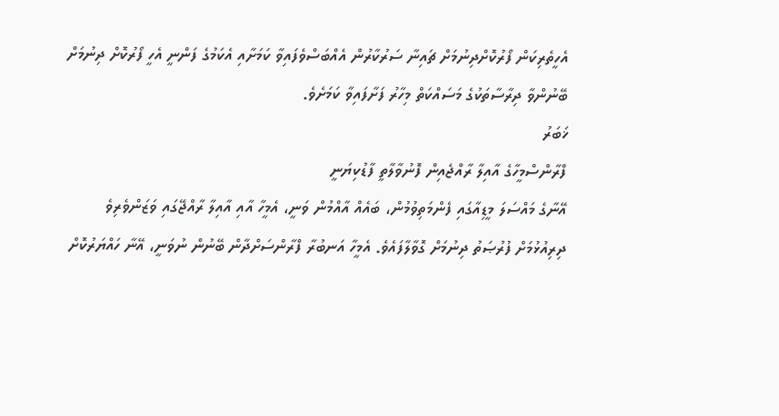އެހީތެރިކަން ފޯރުކޮށްދިނުމަށް ޗައިނާ ސަރުކާރުން އެއްބަސްވެފައިވާ ކަމަށާއި އެކަމުގެ ފަންނީ އެހީ ފޯރުކޮށް ދިނުމަށް ބޭނުންވާ ދިރާސާތަކުގެ މަސައްކަތް މިހާރު ފަށާފައިވާ ކަމަށެވެ.
ޚަބަރު
ފްރާންސްމީހާގެ އާއިލާ ރާއްޖެއިން ފޮނުވާލާތީ ފާޑުކިޔަނީ
އޭނާގެ މައްސަލަ މީޑިއާގައި ފެންމަތިވުމުން، ބައެއް އާއްމުން ވަނީ، އެމީހާ އާއި އާއިލާ ރާއްޖޭގައި ވަޒަންވެރިވެ ދިރިއުޅުމަށް ފުރުޞަތު ދިނުމަށް ގޮވާލާފައެވެ. އެމީހާ އަނބުރާ ފްރާންސަށްދާން ބޭނުން ނުވަނީ، އޭނާ ހައްޔަރުކޮށް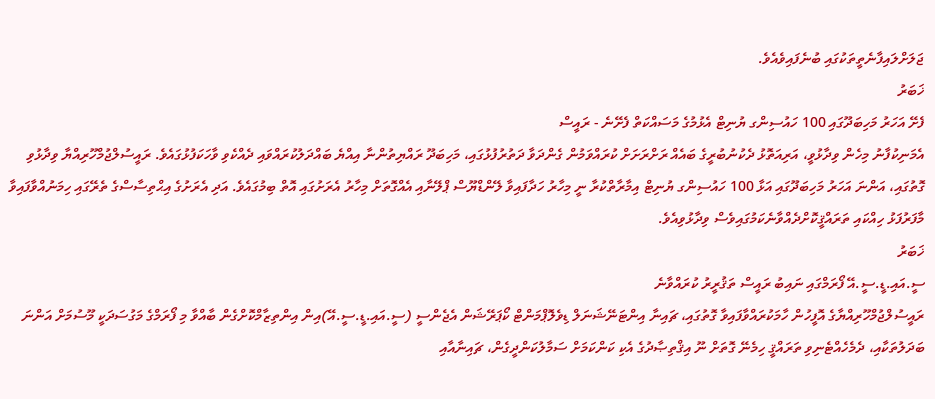ޖަލަށްލައިފާނެތީތަކުގައި ބުނެފައިވެއެވެ.
ޚަބަރު
ފެށޭ އަހަރު މަހިބަދޫގައި 100 ހައުސިންގ ޔުނިޓް އެޅުމުގެ މަސައްކަތް ފެށޭނެ - ރައީސް
އެމަނިކުފާނު މިހެން ވިދާޅުވީ، އަރިއަތޮޅު ދެކުނުބުރީގެ ބައެއް ރަށްރަށަށް ކުރައްވަމުން ގެންދަވާ ދަތުރުފުޅުގައި، މަހިބަދޫ ރައްޔިތުންނާ އިއްޔެ ބައްދަލުކުރައްވައި ދެއްކެވި ވާހަކަފުޅުގައެވެ. ރައީސުލްޖުމްހޫރިއްޔާ ވިދާޅުވި ގޮތުގައި، އަންނަ އަހަރު މަހިބަދޫގައި އަޅާ 100 ހައުސިންގ ޔުނިޓް އިމާރާތްކުރާ ނީ މިހާރު ހަދާފައިވާ ލޭންޑްޔޫސް ޕްލޭނާއި އެއްގޮތަށް މިހާރު އެރަށުގައި އޮތް ބިމުގައެވެ. އަދި އެރަށުގެ އިޙްތިސާސްގެ ތެރޭގައި ހިމަނުއްވާފައިވާ މާފަރުފަޅު ހިއްކައި ތަރައްޤީކޮށްދެއްވާނެކަމުގައިވެސް ވިދާޅުވިއެވެ.
ޚަބަރު
ސީ.އައި.ޑީ.ސީ.އޭ ފޯރަމްގައި ނައިބު ރައީސް ތަޤުރީރު ކުރައްވާނެ
ރައީސުލްޖުމްހޫރިއްޔާގެ އޮފީހުން ހާމަކުރައްވާފައިވާ ގޮތުގައި، ޗައިނާ އިންޓަނޭޝަނަލް ޑިވެލޮޕްމަންޓް ކޯޕަރޭޝަން އެޖެންސީ (ސީ.އައި.ޑީ.ސީ.އޭ)އިން އިންތިޒާމްކޮށްގެން ބާއްވާ މި ފޯރަމްގެ މަގުސަދަކީ މޫސުމަށް އަންނަ ބަދަލުތަކާއި، ދެމެހެއްޓެނިވި ތަރައްޤީ ހިމެނޭ ގޮތަށް ނޫ އިޤްތިޞާދުގެ އެކި ކަންކަމަށް ސަމާލުކަންދީގެން، ޗައިނާއާއި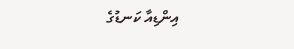އިންޑިއާ ކަނޑުގެ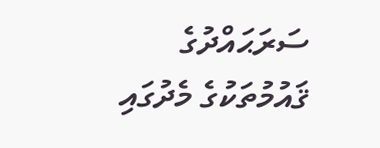ސަރަޙައްދުގެ ޤައުމުތަކުގެ މެދުގައި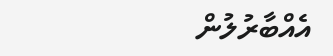އެއްބާރުލުން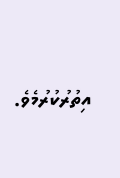އިތުރުކުރުމެވެ.